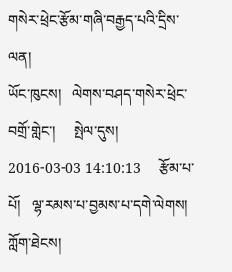གསེར་ཕྲེང་རྩོམ་གཞི་བརྒྱད་པའི་དྲིས་ལན།
ཡོང་ཁུངས།   ལེགས་བཤད་གསེར་ཕྲེང་བགྲོ་གླེང་།     སྤེལ་དུས།  2016-03-03 14:10:13     རྩོམ་པ་པོ།   ལྷ་རམས་པ་བྱམས་པ་དགེ་ལེགས།     ཀློག་ཐེངས།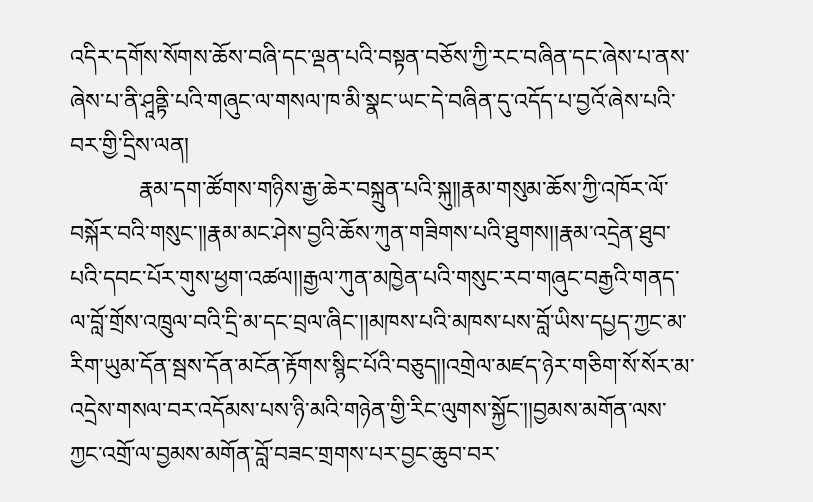འདིར་དགོས་སོགས་ཆོས་བཞི་དང་ལྡན་པའི་བསྟན་བཅོས་ཀྱི་རང་བཞིན་དང་ཞེས་པ་ནས་ཞེས་པ་ནི་ཤཱནྟི་པའི་གཞུང་ལ་གསལ་ཁ་མི་སྣང་ཡང་དེ་བཞིན་དུ་འདོད་པ་བྱའོ་ཞེས་པའི་བར་གྱི་དྲིས་ལན།
            རྣམ་དག་ཚོགས་གཉིས་རྒྱ་ཆེར་བསྐྲུན་པའི་སྐུ།།རྣམ་གསུམ་ཆོས་ཀྱི་འཁོར་ལོ་བསྐོར་བའི་གསུང་།།རྣམ་མང་ཤེས་བྱའི་ཆོས་ཀུན་གཟིགས་པའི་ཐུགས།།རྣམ་འདྲེན་ཐུབ་པའི་དབང་པོར་གུས་ཕྱག་འཚལ།།རྒྱལ་ཀུན་མཁྱེན་པའི་གསུང་རབ་གཞུང་བརྒྱའི་གནད་ལ་བློ་གྲོས་འཁྲུལ་བའི་དྲི་མ་དང་བྲལ་ཞིང་།།མཁས་པའི་མཁས་པས་བློ་ཡིས་དཔྱད་ཀྱང་མ་རིག་ཡུམ་དོན་སྦས་དོན་མངོན་རྟོགས་སྙིང་པོའི་བཅུད།།འགྲེལ་མཛད་ཉེར་གཅིག་སོ་སོར་མ་འདྲེས་གསལ་བར་འདོམས་པས་ཉི་མའི་གཉེན་གྱི་རིང་ལུགས་སྐྱོང་།།བྱམས་མགོན་ལས་ཀྱང་འགྲོ་ལ་བྱམས་མགོན་བློ་བཟང་གྲགས་པར་བྱང་ཆུབ་བར་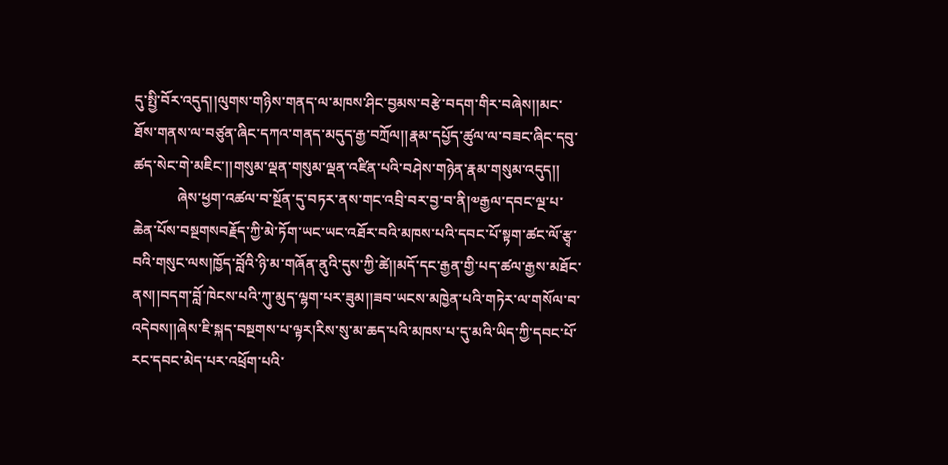དུ་སྤྱི་བོར་འདུད།།ལུགས་གཉིས་གནད་ལ་མཁས་ཤིང་བྱམས་བརྩེ་བདག་གིར་བཞེས།།མང་ཐོས་གནས་ལ་བཙུན་ཞིང་དཀའ་གནད་མདུད་རྒྱ་བཀྲོལ།།རྣམ་དཔྱོད་ཚུལ་ལ་བཟང་ཞིང་དབུ་ཚད་སེང་གེ་མཇིང་།།གསུམ་ལྡན་གསུམ་ལྡན་འཛིན་པའི་བཤེས་གཉེན་རྣམ་གསུམ་འདུད།།
            ཞེས་ཕྱག་འཚལ་བ་སྔོན་དུ་བཏར་ནས་གང་འབྲི་བར་བྱ་བ་ནི།༧རྒྱལ་དབང་ལྔ་པ་ཆེན་པོས་བསྔགསབརྗོད་ཀྱི་མེ་ཏོག་ཡང་ཡང་འཐོར་བའི་མཁས་པའི་དབང་པོ་སྟག་ཚང་ལོ་རྩྭ་བའི་གསུང་ལས།ཁྱོད་བློའི་ཉི་མ་གཞོན་ནུའི་དུས་ཀྱི་ཚེ།།མདོ་དང་རྒྱན་གྱི་པད་ཚལ་རྒྱས་མཐོང་ནས།།བདག་བློ་ཁེངས་པའི་ཀུ་མུད་ལྷག་པར་ཟུམ།།ཟབ་ཡངས་མཁྱེན་པའི་གཏེར་ལ་གསོལ་བ་འདེབས།།ཞེས་ཇི་སྐད་བསྔགས་པ་ལྟར།རིས་སུ་མ་ཆད་པའི་མཁས་པ་དུ་མའི་ཡིད་ཀྱི་དབང་པོ་རང་དབང་མེད་པར་འཕྲོག་པའི་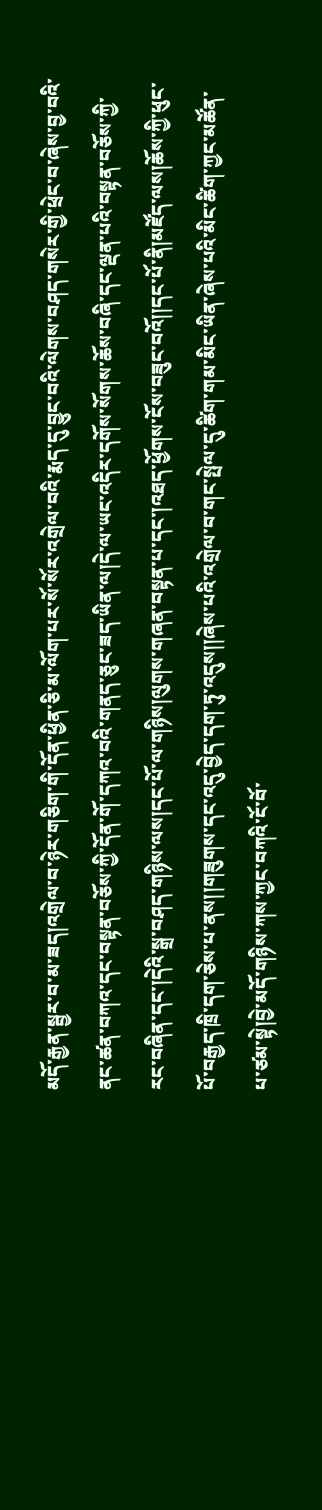མདོ་རྒྱན་སྦྱར་བ་མ་ཟད།འགྲེལ་བ་ཉེར་གཅིག་གི་དོན་ཕྱིན་ཅི་མ་ལོག་པར་སོ་སོར་འགྲེལ་བའི་རྨད་དུ་བྱུང་བའི་ལེགས་བཤད་གསེར་གྱི་ཕྲེང་བ་ཞེས་བྱ་བའི་ནང་ཚན་བཀའ་དང་བསྟན་བཅོས་ཀྱི་དོན་གོ་དཀའ་བའི་གནད་ཅུང་ཟད་ཡིན་ལ།དེ་ལ་ཡང་འདིར་དགོས་སོགས་ཆོས་བཞི་དང་ལྡན་པའི་བསྟན་བཅོས་ཀྱི་རང་བཞིན་དང་།དེའི་སྒྲ་བཤད་གཉིས་ལས།དང་པོ་ལ་གཉིས།ལུགས་གཞན་བསྟན་པ་དང་།འཐད་ཕྱོགས་ངོས་བཟུང་བའོ།།དང་པོ་ནི།མཛོད་ལས།ཆོས་ཀྱི་ཕུང་པོ་བརྒྱད་ཁྲི་དག་ཅེས་པ་ནས།།གཟུགས་དང་འདུ་བྱེད་དག་ཏུ་འདུས།།ཞེས་པའི་འགྲེལ་བ་གང་སྤེལ་དུ་ཚིག་གམ་མིང་ཡིན་ཞེས་པའི་མིང་ཚིག་ཀྱང་མཚོན་པ་ཙམ་སྟེ།བྱེ་མདོ་གཉིས་ཀས་ཀྱང་བཀའི་ངོ་བོ་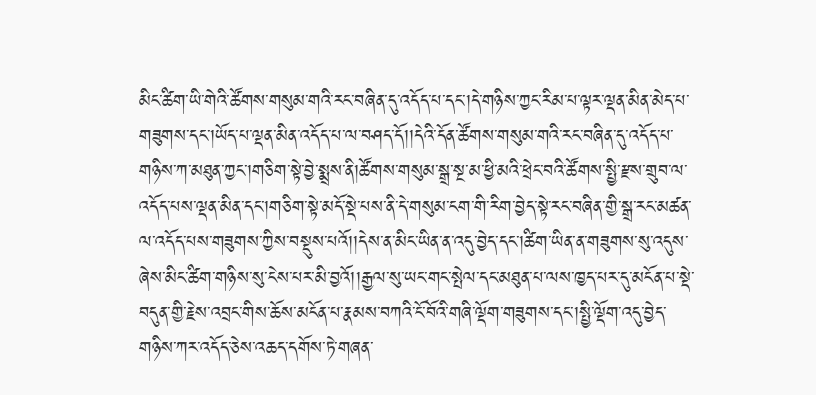མིང་ཚིག་ཡི་གེའི་ཚོགས་གསུམ་གའི་རང་བཞིན་དུ་འདོད་པ་དང་།དེ་གཉིས་ཀྱང་རིམ་པ་ལྟར་ལྡན་མིན་མེད་པ་གཟུགས་དང་།ཡོད་པ་ལྡན་མིན་འདོད་པ་ལ་བཤད་དོ།།དེའི་དོན་ཚོགས་གསུམ་གའི་རང་བཞིན་དུ་འདོད་པ་གཉིས་ཀ་མཐུན་ཀྱང་།གཅིག་སྟེ་བྱེ་སྨྲས་ནི།ཚོགས་གསུམ་སྒྲ་སྔ་མ་ཕྱི་མའི་ཕྲེང་བའི་ཚོགས་སྤྱི་རྫས་གྲུབ་ལ་འདོད་པས་ལྡན་མིན་དང་།གཅིག་སྟེ་མདོ་སྡེ་པས་ནི་དེ་གསུམ་ངག་གི་རིག་བྱེད་སྟེ་རང་བཞིན་གྱི་སྒྲ་རང་མཚན་ལ་འདོད་པས་གཟུགས་ཀྱིས་བསྡུས་པའོ།།དེས་ན་མིང་ཡིན་ན་འདུ་བྱེད་དང་།ཚིག་ཡིན་ན་གཟུགས་སུ་འདུས་ཞེས་མིང་ཚིག་གཉིས་སུ་ངེས་པར་མི་བྱའོ།།རྒྱལ་སུ་ཡང་གང་སྤེལ་དང་མཐུན་པ་ལས་ཁྱད་པར་དུ་མངོན་པ་སྡེ་བདུན་གྱི་རྗེས་འབྲང་གིས་ཆོས་མངོན་པ་རྣམས་བཀའི་ངོ་བོའི་གཞི་ལྡོག་གཟུགས་དང་།སྤྱི་ལྡོག་འདུ་བྱེད་གཉིས་ཀར་འདོད་ཅེས་འཆད་དགོས་ཏེ་གཞན་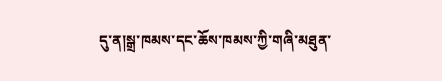དུ་ན།སྒྲ་ཁམས་དང་ཆོས་ཁམས་ཀྱི་གཞི་མཐུན་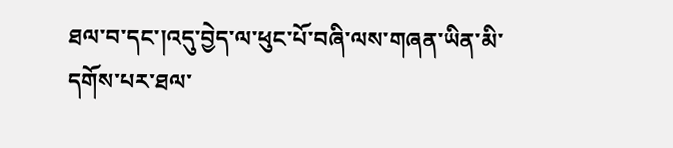ཐལ་བ་དང་།འདུ་བྱེད་ལ་ཕུང་པོ་བཞི་ལས་གཞན་ཡིན་མི་དགོས་པར་ཐལ་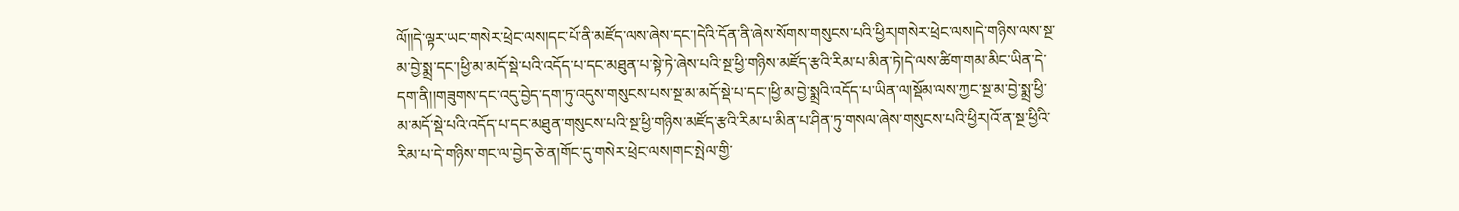ལོ།།དེ་ལྟར་ཡང་གསེར་ཕྲེང་ལས།དང་པོ་ནི་མཛོད་ལས་ཞེས་དང་།དེའི་དོན་ནི་ཞེས་སོགས་གསུངས་པའི་ཕྱིར།གསེར་ཕྲེང་ལས།དེ་གཉིས་ལས་སྔ་མ་བྱེ་སྨྲ་དང་།ཕྱི་མ་མདོ་སྡེ་པའི་འདོད་པ་དང་མཐུན་པ་སྟེ་ཏེ་ཞེས་པའི་སྔ་ཕྱི་གཉིས་མཛོད་རྩའི་རིམ་པ་མིན་ཏེ།དེ་ལས་ཚིག་གམ་མིང་ཡིན་དེ་དག་ནི།།གཟུགས་དང་འདུ་བྱེད་དག་ཏུ་འདུས་གསུངས་པས་སྔ་མ་མདོ་སྡེ་པ་དང་།ཕྱི་མ་བྱེ་སྨྲའི་འདོད་པ་ཡིན་ལ།སྡོམ་ལས་ཀྱང་སྔ་མ་བྱེ་སྨྲ་ཕྱི་མ་མདོ་སྡེ་པའི་འདོད་པ་དང་མཐུན་གསུངས་པའི་སྔ་ཕྱི་གཉིས་མཛོད་རྩའི་རིམ་པ་མིན་པ་ཤིན་ཏུ་གསལ་ཞེས་གསུངས་པའི་ཕྱིར།འོ་ན་སྔ་ཕྱིའི་རིམ་པ་དེ་གཉིས་གང་ལ་བྱེད་ཅེ་ན།གོང་དུ་གསེར་ཕྲེང་ལས།གང་སྤེལ་གྱི་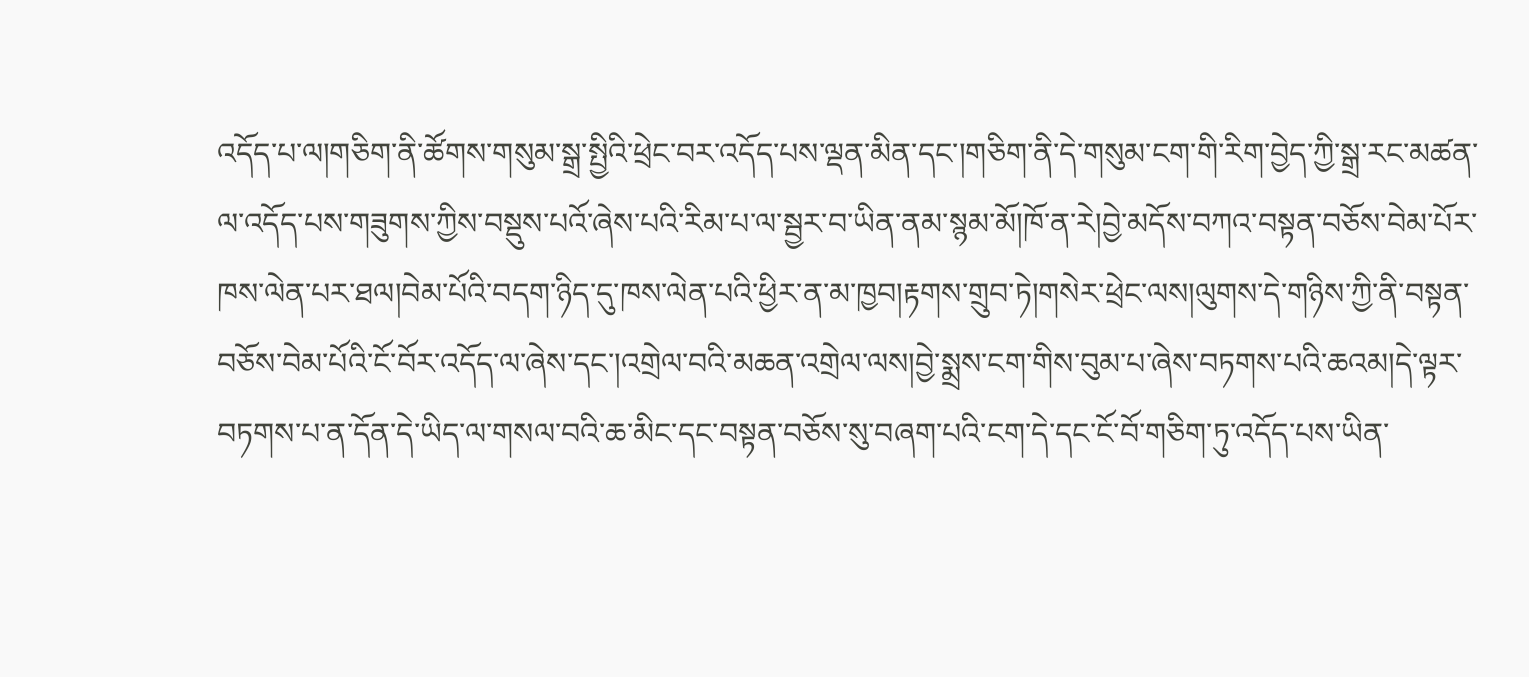འདོད་པ་ལ།གཅིག་ནི་ཚོགས་གསུམ་སྒྲ་སྤྱིའི་ཕྲེང་བར་འདོད་པས་ལྡན་མིན་དང་།གཅིག་ནི་དེ་གསུམ་ངག་གི་རིག་བྱེད་ཀྱི་སྒྲ་རང་མཚན་ལ་འདོད་པས་གཟུགས་ཀྱིས་བསྡུས་པའོ་ཞེས་པའི་རིམ་པ་ལ་སྦྱར་བ་ཡིན་ནམ་སྙམ་མོ།ཁོ་ན་རེ།བྱེ་མདོས་བཀའ་བསྟན་བཅོས་བེམ་པོར་ཁས་ལེན་པར་ཐལ།བེམ་པོའི་བདག་ཉིད་དུ་ཁས་ལེན་པའི་ཕྱིར་ན་མ་ཁྱབ།རྟགས་གྲུབ་ཏེ།གསེར་ཕྲེང་ལས།ལུགས་དེ་གཉིས་ཀྱི་ནི་བསྟན་བཅོས་བེམ་པོའི་ངོ་བོར་འདོད་ལ་ཞེས་དང་།འགྲེལ་བའི་མཆན་འགྲེལ་ལས།བྱེ་སྨྲས་ངག་གིས་བུམ་པ་ཞེས་བཏགས་པའི་ཆའམ།དེ་ལྟར་བཏགས་པ་ན་དོན་དེ་ཡིད་ལ་གསལ་བའི་ཆ་མིང་དང་བསྟན་བཅོས་སུ་བཞག་པའི་ངག་དེ་དང་ངོ་བོ་གཅིག་ཏུ་འདོད་པས་ཡིན་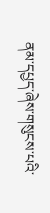ནམ་དཔྱད་ཞེས་གསུངས་པའི་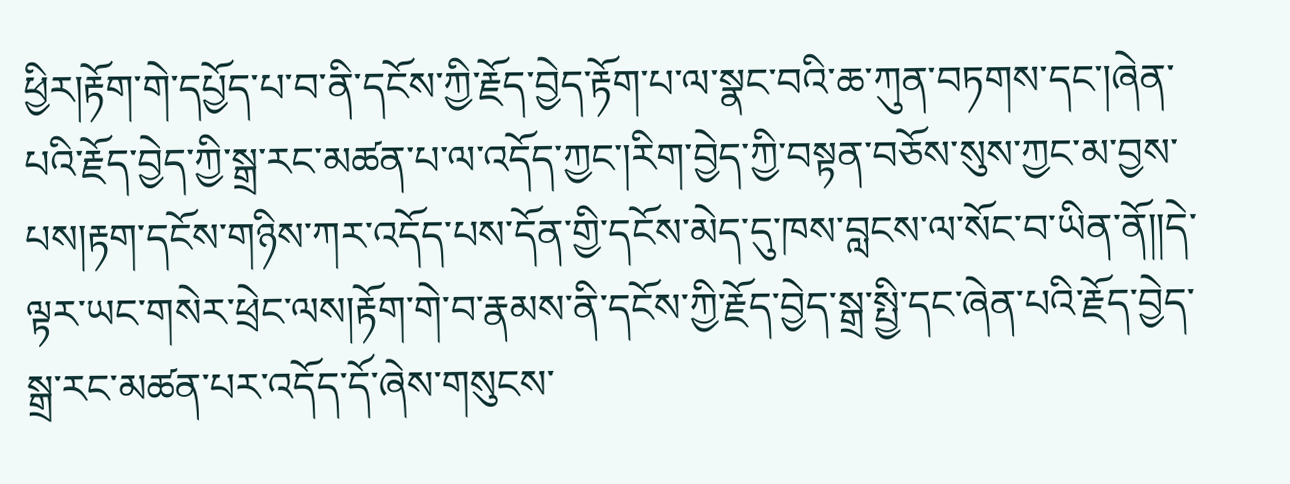ཕྱིར།རྟོག་གེ་དཔྱོད་པ་བ་ནི་དངོས་ཀྱི་རྗོད་བྱེད་རྟོག་པ་ལ་སྣང་བའི་ཆ་ཀུན་བཏགས་དང་།ཞེན་པའི་རྗོད་བྱེད་ཀྱི་སྒྲ་རང་མཚན་པ་ལ་འདོད་ཀྱང་།རིག་བྱེད་ཀྱི་བསྟན་བཅོས་སུས་ཀྱང་མ་བྱས་པས།རྟག་དངོས་གཉིས་ཀར་འདོད་པས་དོན་གྱི་དངོས་མེད་དུ་ཁས་བླངས་ལ་སོང་བ་ཡིན་ནོ།།དེ་ལྟར་ཡང་གསེར་ཕྲེང་ལས།རྟོག་གེ་བ་རྣམས་ནི་དངོས་ཀྱི་རྗོད་བྱེད་སྒྲ་སྤྱི་དང་ཞེན་པའི་རྗོད་བྱེད་སྒྲ་རང་མཚན་པར་འདོད་དོ་ཞེས་གསུངས་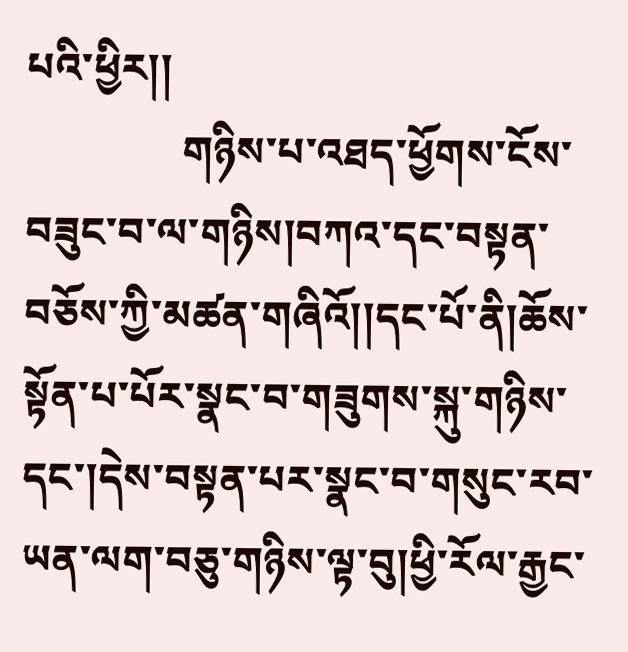པའི་ཕྱིར།།
               གཉིས་པ་འཐད་ཕྱོགས་ངོས་བཟུང་བ་ལ་གཉིས།བཀའ་དང་བསྟན་བཅོས་ཀྱི་མཚན་གཞིའོ།།དང་པོ་ནི།ཆོས་སྟོན་པ་པོར་སྣང་བ་གཟུགས་སྐུ་གཉིས་དང་།དེས་བསྟན་པར་སྣང་བ་གསུང་རབ་ཡན་ལག་བཅུ་གཉིས་ལྟ་བུ།ཕྱི་རོལ་རྒྱང་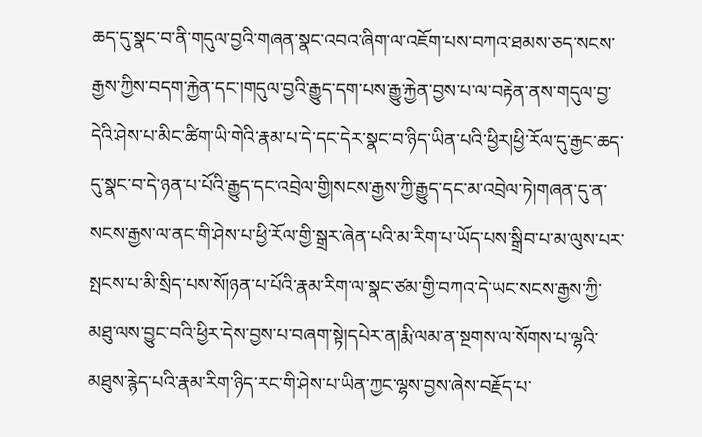ཆད་དུ་སྣང་བ་ནི་གདུལ་བྱའི་གཞན་སྣང་འབའ་ཞིག་ལ་འཇོག་པས་བཀའ་ཐམས་ཅད་སངས་རྒྱས་ཀྱིས་བདག་རྐྱེན་དང་།གདུལ་བྱའི་རྒྱུད་དག་པས་རྒྱུ་རྐྱེན་བྱས་པ་ལ་བརྟེན་ནས་གདུལ་བྱ་དེའི་ཤེས་པ་མིང་ཚིག་ཡི་གེའི་རྣམ་པ་དེ་དང་དེར་སྣང་བ་ཉིད་ཡིན་པའི་ཕྱིར།ཕྱི་རོལ་དུ་རྒྱང་ཆད་དུ་སྣང་བ་དེ་ཉན་པ་པོའི་རྒྱུད་དང་འབྲེལ་གྱི།སངས་རྒྱས་ཀྱི་རྒྱུད་དང་མ་འབྲེལ་ཏེ།གཞན་དུ་ན་སངས་རྒྱས་ལ་ནང་གི་ཤེས་པ་ཕྱི་རོལ་གྱི་སྒྲར་ཞེན་པའི་མ་རིག་པ་ཡོད་པས་སྒྲིབ་པ་མ་ལུས་པར་སྤངས་པ་མི་སྲིད་པས་སོ།ཉན་པ་པོའི་རྣམ་རིག་ལ་སྣང་ཙམ་གྱི་བཀའ་དེ་ཡང་སངས་རྒྱས་ཀྱི་མཐུ་ལས་བྱུང་བའི་ཕྱིར་དེས་བྱས་པ་བཞག་སྟེ།དཔེར་ན།རྨི་ལམ་ན་སྔགས་ལ་སོགས་པ་ལྷའི་མཐུས་རྙེད་པའི་རྣམ་རིག་ཉིད་རང་གི་ཤེས་པ་ཡིན་ཀྱང་ལྷས་བྱས་ཞེས་བརྗོད་པ་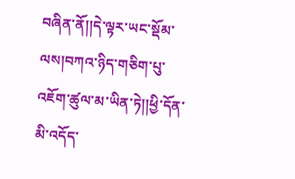བཞིན་ནོ།།དེ་ལྟར་ཡང་སྡོམ་ལས།བཀའ་ཉིད་གཅིག་པུ་འཇོག་ཚུལ་མ་ཡིན་ཏེ།།ཕྱི་དོན་མི་འདོད་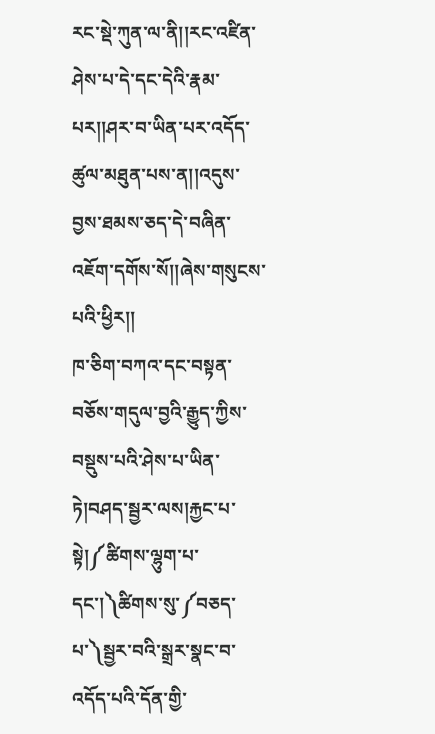རང་སྡེ་ཀུན་ལ་ནི།།རང་འཛིན་ཤེས་པ་དེ་དང་དེའི་རྣམ་པར།།ཤར་བ་ཡིན་པར་འདོད་ཚུལ་མཐུན་པས་ན།།འདུས་བྱས་ཐམས་ཅད་དེ་བཞིན་འཇོག་དགོས་སོ།།ཞེས་གསུངས་པའི་ཕྱིར།།
ཁ་ཅིག་བཀའ་དང་བསྟན་བཅོས་གདུལ་བྱའི་རྒྱུད་ཀྱིས་བསྡུས་པའི་ཤེས་པ་ཡིན་ཏེ།བཤད་སྦྱར་ལས།རྐྱང་པ་སྟེ།༼ཚིགས་ལྷུག་པ་དང་།༽ཚིགས་སུ་༼བཅད་པ་༽སྦྱར་བའི་སྒྲར་སྣང་བ་འདོད་པའི་དོན་གྱི་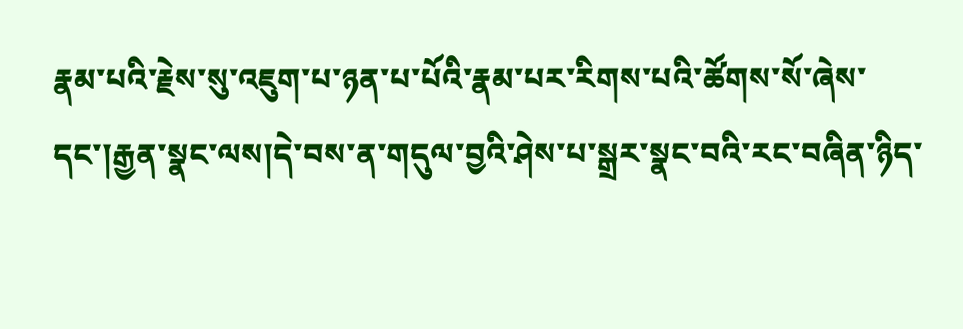རྣམ་པའི་རྗེས་སུ་འཇུག་པ་ཉན་པ་པོའི་རྣམ་པར་རིགས་པའི་ཚོགས་སོ་ཞེས་དང་།རྒྱན་སྣང་ལས།དེ་བས་ན་གདུལ་བྱའི་ཤེས་པ་སྒྲར་སྣང་བའི་རང་བཞིན་ཉིད་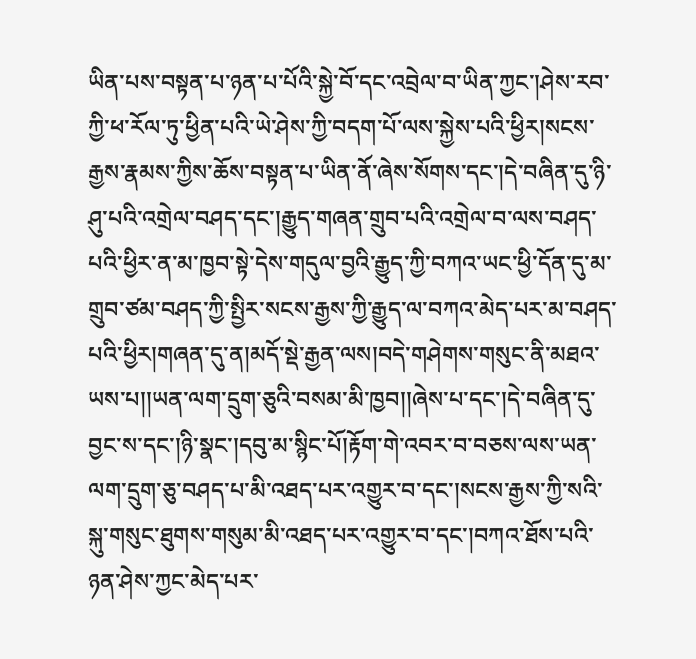ཡིན་པས་བསྟན་པ་ཉན་པ་པོའི་སྐྱེ་བོ་དང་འབྲེལ་བ་ཡིན་ཀྱང་།ཤེས་རབ་ཀྱི་ཕ་རོལ་ཏུ་ཕྱིན་པའི་ཡེ་ཤེས་ཀྱི་བདག་པོ་ལས་སྐྱེས་པའི་ཕྱིར།སངས་རྒྱས་རྣམས་ཀྱིས་ཆོས་བསྟན་པ་ཡིན་ནོ་ཞེས་སོགས་དང་།དེ་བཞིན་དུ་ཉི་ཤུ་པའི་འགྲེལ་བཤད་དང་།རྒྱུད་གཞན་གྲུབ་པའི་འགྲེལ་བ་ལས་བཤད་པའི་ཕྱིར་ན་མ་ཁྱབ་སྟེ་དེས་གདུལ་བྱའི་རྒྱུད་ཀྱི་བཀའ་ཡང་ཕྱི་དོན་དུ་མ་གྲུབ་ཙམ་བཤད་ཀྱི་སྤྱིར་སངས་རྒྱས་ཀྱི་རྒྱུད་ལ་བཀའ་མེད་པར་མ་བཤད་པའི་ཕྱིར།གཞན་དུ་ན།མདོ་སྡེ་རྒྱན་ལས།བདེ་གཤེགས་གསུང་ནི་མཐའ་ཡས་པ།།ཡན་ལག་དྲུག་ཅུའི་བསམ་མི་ཁྱབ།།ཞེས་པ་དང་།དེ་བཞིན་དུ་བྱང་ས་དང་།ཉི་སྣང་།དབུ་མ་སྙིང་པོ།རྟོག་གེ་འབར་བ་བཅས་ལས་ཡན་ལག་དྲུག་ཅུ་བཤད་པ་མི་འཐད་པར་འགྱུར་བ་དང་།སངས་རྒྱས་ཀྱི་སའི་སྐུ་གསུང་ཐུགས་གསུམ་མི་འཐད་པར་འགྱུར་བ་དང་།བཀའ་ཐོས་པའི་ཉན་ཤེས་ཀྱང་མེད་པར་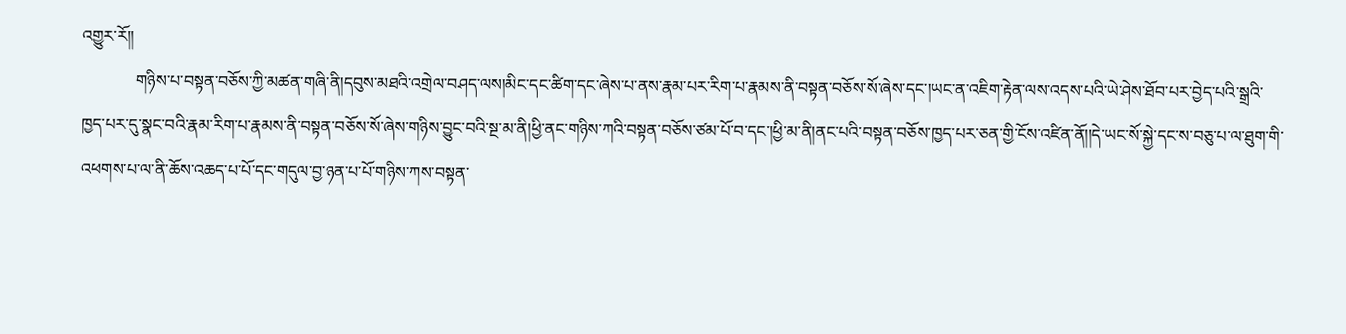འགྱུར་རོ།།
             གཉིས་པ་བསྟན་བཅོས་ཀྱི་མཚན་གཞི་ནི།དབུས་མཐའི་འགྲེལ་བཤད་ལས།མིང་དང་ཚིག་དང་ཞེས་པ་ནས་རྣམ་པར་རིག་པ་རྣམས་ནི་བསྟན་བཅོས་སོ་ཞེས་དང་།ཡང་ན་འཇིག་རྟེན་ལས་འདས་པའི་ཡེ་ཤེས་ཐོབ་པར་བྱེད་པའི་སྒྲའི་ཁྱད་པར་དུ་སྣང་བའི་རྣམ་རིག་པ་རྣམས་ནི་བསྟན་བཅོས་སོ་ཞེས་གཉིས་བྱུང་བའི་སྔ་མ་ནི།ཕྱི་ནང་གཉིས་ཀའི་བསྟན་བཅོས་ཙམ་པོ་བ་དང་།ཕྱི་མ་ནི།ནང་པའི་བསྟན་བཅོས་ཁྱད་པར་ཅན་གྱི་ངོས་འཛིན་ནོ།།དེ་ཡང་སོ་སྐྱེ་དང་ས་བཅུ་པ་ལ་ཐུག་གི་འཕགས་པ་ལ་ནི་ཆོས་འཆད་པ་པོ་དང་གདུལ་བྱ་ཉན་པ་པོ་གཉིས་ཀས་བསྟན་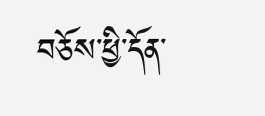བཅོས་ཕྱི་དོན་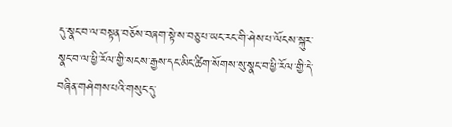དུ་སྣང་བ་ལ་བསྟན་བཅོས་བཞག་སྟེ་ས་བཅུ་པ་ཡང་རང་གི་ཤེས་པ་ལོངས་སྐུར་སྣང་བ་ལ་ཕྱི་རོལ་གྱི་སངས་རྒྱས་དང་མིང་ཚིག་སོགས་སུ་སྣང་བ་ཕྱི་རོལ་གྱི་དེ་བཞིན་གཤེགས་པའི་གསུང་དུ་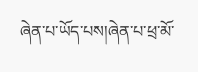ཞེན་པ་ཡོད་པས།ཞེན་པ་ཕྲ་མོ་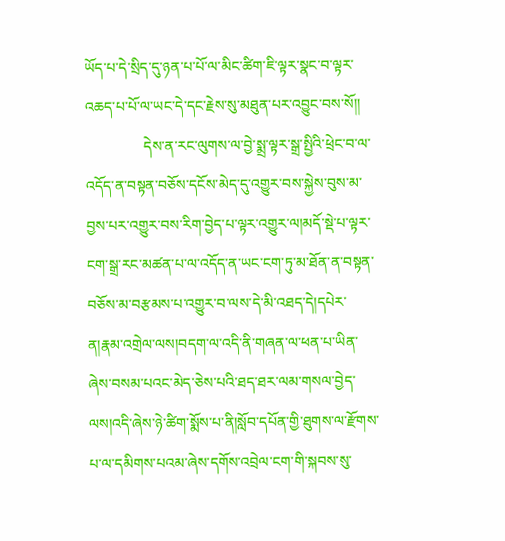ཡོད་པ་དེ་སྲིད་དུ་ཉན་པ་པོ་ལ་མིང་ཚིག་ཇི་ལྟར་སྣང་བ་ལྟར་འཆད་པ་པོ་ལ་ཡང་དེ་དང་རྗེས་སུ་མཐུན་པར་འབྱུང་བས་སོ།།
                དེས་ན་རང་ལུགས་ལ་བྱེ་སྨྲ་ལྟར་སྒྲ་སྤྱིའི་ཕྲེང་བ་ལ་འདོད་ན་བསྟན་བཅོས་དངོས་མེད་དུ་འགྱུར་བས་སྐྱེས་བུས་མ་བྱས་པར་འགྱུར་བས་རིག་བྱེད་པ་ལྟར་འགྱུར་ལ།མདོ་སྡེ་པ་ལྟར་ངག་སྒྲ་རང་མཚན་པ་ལ་འདོད་ན་ཡང་ངག་ཏུ་མ་ཐོན་ན་བསྟན་བཅོས་མ་བརྩམས་པ་འགྱུར་བ་ལས་དེ་མི་འཐད་དེ།དཔེར་ན།རྣམ་འགྲེལ་ལས།བདག་ལ་འདི་ནི་གཞན་ལ་ཕན་པ་ཡིན་ཞེས་བསམ་པའང་མེད་ཅེས་པའི་ཐད་ཐར་ལམ་གསལ་བྱེད་ལས།འདི་ཞེས་ཉེ་ཚིག་སྨོས་པ་ནི།སློབ་དཔོན་གྱི་ཐུགས་ལ་རྫོགས་པ་ལ་དམིགས་པའམ་ཞེས་དགོས་འབྲེལ་ངག་གི་སྐབས་སུ་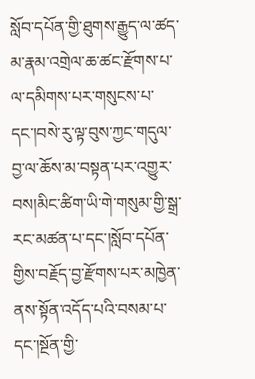སློབ་དཔོན་གྱི་ཐུགས་རྒྱུད་ལ་ཚད་མ་རྣམ་འགྲེལ་ཆ་ཚང་རྫོགས་པ་ལ་དམིགས་པར་གསུངས་པ་དང་།བསེ་རུ་ལྟ་བུས་ཀྱང་གདུལ་བྱ་ལ་ཆོས་མ་བསྟན་པར་འགྱུར་བས།མིང་ཚིག་ཡི་གེ་གསུམ་གྱི་སྒྲ་རང་མཚན་པ་དང་།སློབ་དཔོན་གྱིས་བརྗོད་བྱ་རྫོགས་པར་མཁྱེན་ནས་སྟོན་འདོད་པའི་བསམ་པ་དང་།སྔོན་གྱི་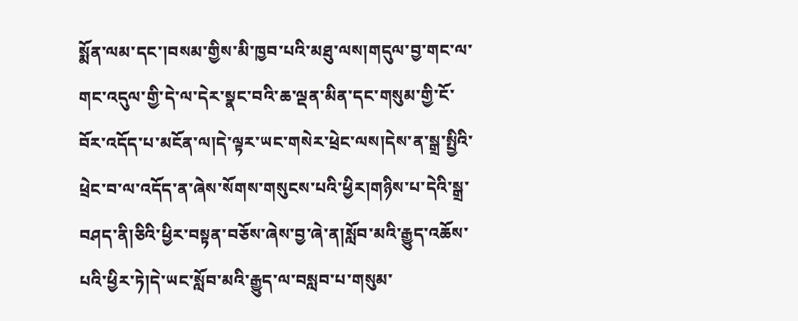སྨོན་ལམ་དང་།བསམ་གྱིས་མི་ཁྱབ་པའི་མཐུ་ལས།གདུལ་བྱ་གང་ལ་གང་འདུལ་གྱི་དེ་ལ་དེར་སྣང་བའི་ཆ་ལྡན་མིན་དང་གསུམ་གྱི་ངོ་བོར་འདོད་པ་མངོན་ལ།དེ་ལྟར་ཡང་གསེར་ཕྲེང་ལས།དེས་ན་སྒྲ་སྤྱིའི་ཕྲེང་བ་ལ་འདོད་ན་ཞེས་སོགས་གསུངས་པའི་ཕྱིར།གཉིས་པ་དེའི་སྒྲ་བཤད་ནི།ཅིའི་ཕྱིར་བསྟན་བཅོས་ཞེས་བྱ་ཞེ་ན།སློབ་མའི་རྒྱུད་འཆོས་པའི་ཕྱིར་ཏེ།དེ་ཡང་སློབ་མའི་རྒྱུད་ལ་བསླབ་པ་གསུམ་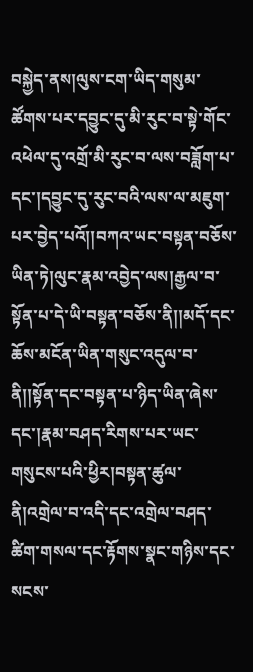བསྐྱེད་ནས།ལུས་ངག་ཡིད་གསུམ་ཚོགས་པར་དབྱུང་དུ་མི་རུང་བ་སྟེ་གོང་འཕེལ་དུ་འགྲོ་མི་རུང་བ་ལས་བཟློག་པ་དང་།དབྱུང་དུ་རུང་བའི་ལས་ལ་མཇུག་པར་བྱེད་པའོ།།བཀའ་ཡང་བསྟན་བཅོས་ཡིན་ཏེ།ལུང་རྣམ་འབྱེད་ལས།རྒྱལ་བ་སྟོན་པ་དེ་ཡི་བསྟན་བཅོས་ནི།།མདོ་དང་ཆོས་མངོན་ཡིན་གསུང་འདུལ་བ་ནི།།སྟོན་དང་བསྟན་པ་ཉིད་ཡིན་ཞེས་དང་།རྣམ་བཤད་རིགས་པར་ཡང་གསུངས་པའི་ཕྱིར།བསྟན་ཚུལ་ནི།འགྲེལ་བ་འདི་དང་འགྲེལ་བཤད་ཚིག་གསལ་དང་རྟོགས་སྣང་གཉིས་དང་སངས་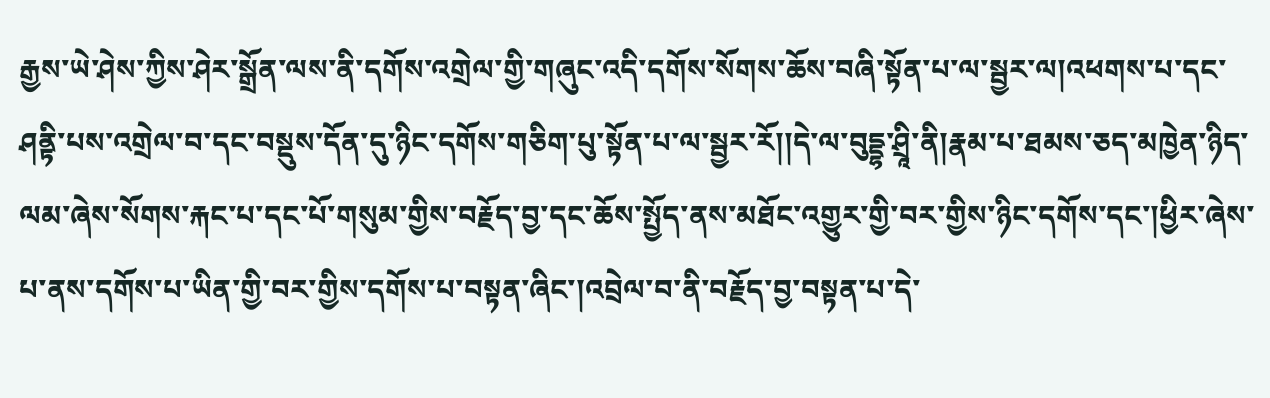རྒྱས་ཡེ་ཤེས་ཀྱིས་ཤེར་སྒྲོན་ལས་ནི་དགོས་འགྲེལ་གྱི་གཞུང་འདི་དགོས་སོགས་ཆོས་བཞི་སྟོན་པ་ལ་སྦྱར་ལ།འཕགས་པ་དང་ཤནྟི་པས་འགྲེལ་བ་དང་བསྡུས་དོན་དུ་ཉིང་དགོས་གཅིག་པུ་སྟོན་པ་ལ་སྦྱར་རོ།།དེ་ལ་བུདྡྷ་ཤྲཱི་ནི།རྣམ་པ་ཐམས་ཅད་མཁྱེན་ཉིད་ལམ་ཞེས་སོགས་རྐང་པ་དང་པོ་གསུམ་གྱིས་བརྗོད་བྱ་དང་ཆོས་སྤྱོད་ནས་མཐོང་འགྱུར་གྱི་བར་གྱིས་ཉིང་དགོས་དང་།ཕྱིར་ཞེས་པ་ནས་དགོས་པ་ཡིན་གྱི་བར་གྱིས་དགོས་པ་བསྟན་ཞིང་།འབྲེལ་བ་ནི་བརྗོད་བྱ་བསྟན་པ་དེ་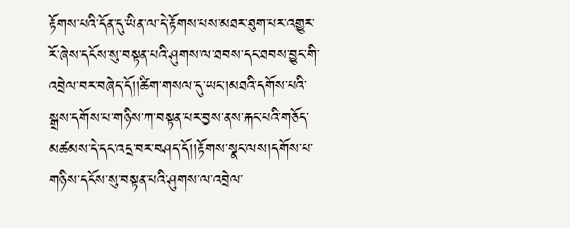རྟོགས་པའི་དོན་དུ་ཡིན་ལ་དེ་རྟོགས་པས་མཐར་ཐུག་པར་འགྱུར་རོ་ཞེས་དངོས་སུ་བསྟན་པའི་ཤུགས་ལ་ཐབས་དང་ཐབས་བྱུང་གི་འབྲེལ་བར་བཞེད་དོ།།ཚིག་གསལ་དུ་ཡང་།མཐའི་དགོས་པའི་སྒྲས་དགོས་པ་གཉིས་ཀ་བསྟན་པར་བྱས་ནས་རྐང་པའི་གཅོད་མཚམས་དེ་དང་འདྲ་བར་བཤད་དོ།།རྟོགས་སྣང་ལས།དགོས་པ་གཉིས་དངོས་སུ་བསྟན་པའི་ཤུགས་ལ་འབྲེལ་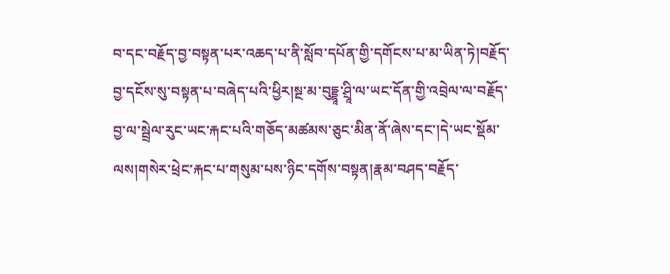བ་དང་བརྗོད་བྱ་བསྟན་པར་འཆད་པ་ནི་སློབ་དཔོན་གྱི་དགོངས་པ་མ་ཡིན་ཏེ།བརྗོད་བྱ་དངོས་སུ་བསྟན་པ་བཞེད་པའི་ཕྱིར།སྔ་མ་བུདྡྷཱ་ཤྲཱི་ལ་ཡང་དོན་གྱི་འབྲེལ་ལ་བརྗོད་བྱ་ལ་སྦྲེལ་རུང་ཡང་རྐང་པའི་གཅོད་མཚམས་ཅུང་མིན་ནོ་ཞེས་དང་།དེ་ཡང་སྡོམ་ལས།གསེར་ཕྲེང་རྐང་པ་གསུམ་པས་ཉིང་དགོས་བསྟན།རྣམ་བཤད་བརྗོད་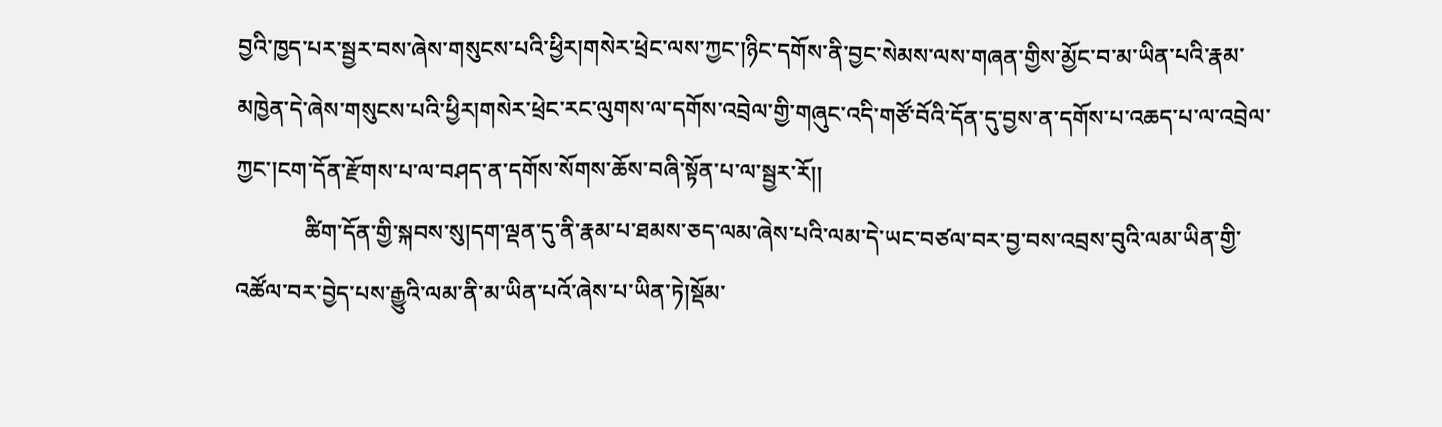བྱའི་ཁྱད་པར་སྦྱར་བས་ཞེས་གསུངས་པའི་ཕྱིར།གསེར་ཕྲེང་ལས་ཀྱང་།ཉིང་དགོས་ནི་བྱང་སེམས་ལས་གཞན་གྱིས་མྱོང་བ་མ་ཡིན་པའི་རྣམ་མཁྱེན་དེ་ཞེས་གསུངས་པའི་ཕྱིར།གསེར་ཕྲེང་རང་ལུགས་ལ་དགོས་འབྲེལ་གྱི་གཞུང་འདི་གཙོ་བོའི་དོན་དུ་བྱས་ན་དགོས་པ་འཆད་པ་ལ་འབྲེལ་ཀྱང་།ངག་དོན་རྫོགས་པ་ལ་བཤད་ན་དགོས་སོགས་ཆོས་བཞི་སྟོན་པ་ལ་སྦྱར་རོ།།
            ཚིག་དོན་གྱི་སྐབས་སུ།དག་ལྡན་དུ་ནི་རྣམ་པ་ཐམས་ཅད་ལམ་ཞེས་པའི་ལམ་དེ་ཡང་བཙལ་བར་བྱ་བས་འབྲས་བུའི་ལམ་ཡིན་གྱི་འཚོལ་བར་བྱེད་པས་རྒྱུའི་ལམ་ནི་མ་ཡིན་པའོ་ཞེས་པ་ཡིན་ཏེ།སྡོམ་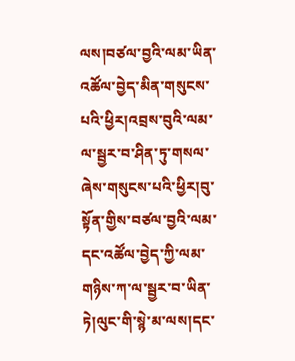ལས།བཙལ་བྱའི་ལམ་ཡིན་འཚོལ་བྱེད་མིན་གསུངས་པའི་ཕྱིར།འབྲས་བུའི་ལམ་ལ་སྦྱར་བ་ཤིན་ཏུ་གསལ་ཞེས་གསུངས་པའི་ཕྱིར།བུ་སྟོན་གྱིས་བཙལ་བྱའི་ལམ་དང་འཚོལ་བྱེད་ཀྱི་ལམ་གཉིས་ཀ་ལ་སྦྱར་བ་ཡིན་ཏེ།ལུང་གི་སྙེ་མ་ལས།དང་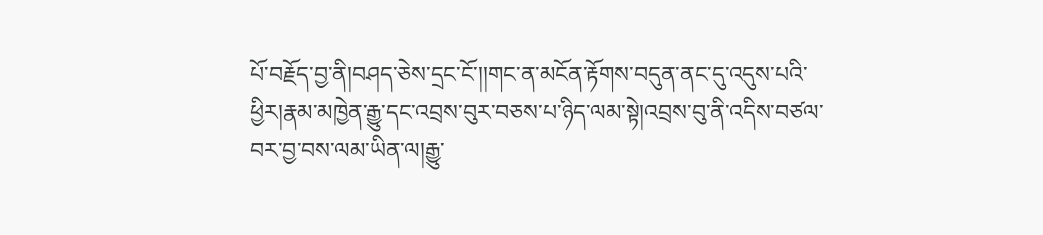པོ་བརྗོད་བྱ་ནི།བཤད་ཅེས་དྲང་ངོ་།།གང་ན་མངོན་རྟོགས་བདུན་ནང་དུ་འདུས་པའི་ཕྱིར།རྣམ་མཁྱེན་རྒྱུ་དང་འབྲས་བུར་བཅས་པ་ཉིད་ལམ་སྟེ།འབྲས་བུ་ནི་འདིས་བཙལ་བར་བྱ་བས་ལམ་ཡིན་ལ།རྒྱུ་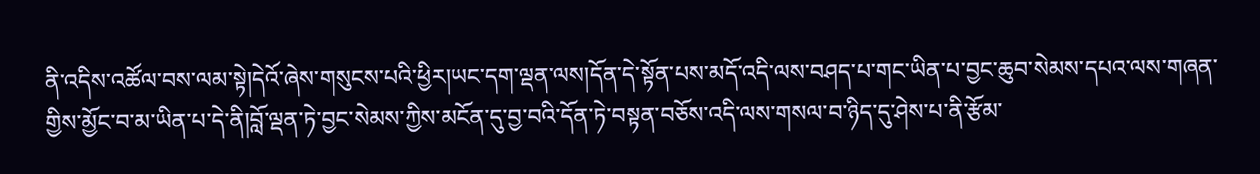ནི་འདིས་འཚོལ་བས་ལམ་སྟེ།དེའོ་ཞེས་གསུངས་པའི་ཕྱིར།ཡང་དག་ལྡན་ལས།དོན་དེ་སྟོན་པས་མདོ་འདི་ལས་བཤད་པ་གང་ཡིན་པ་བྱང་ཆུབ་སེམས་དཔའ་ལས་གཞན་གྱིས་མྱོང་བ་མ་ཡིན་པ་དེ་ནི།བློ་ལྡན་ཏེ་བྱང་སེམས་ཀྱིས་མངོན་དུ་བྱ་བའི་དོན་ཏེ་བསྟན་བཅོས་འདི་ལས་གསལ་བ་ཉིད་དུ་ཤེས་པ་ནི་རྩོམ་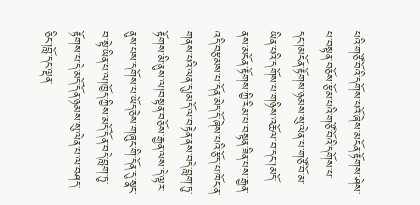པའི་གཙོ་བོའི་དགོས་པའོ་ཞེས་མངོན་རྟོགས་ཤེས་པ་བསྟན་བཅོས་རྩོམ་པའི་གཙོ་བོའི་དགོས་པ་དང་།མངོན་རྟོགས་ཉམས་སུ་ལེན་པ་གཙོ་བོ་མ་ཡིན་པའི་དགོས་པ་གཉིས་འཆོལ་བ་དང་།མདོ་ནས་མངོན་རྟོགས་ཀྱི་རིམ་པ་བསྟན་ཟིན་པས་རྒྱན་འདི་བརྩམས་པ་དོན་མེད་དོ་ཞེས་པའི་རྩོད་པ་ཁོང་ན་གནས་པའི་ལན་དུ།མདོ་ལ་བརྟེན་ནས་བདེ་བླག་ཏུ་རྟོགས་མི་ནུས་ལ།བསྟན་བཅོས་རྒྱན་ལས་དེ་ལྟར་ནུས་པས་དགོས་པ་ཡོད་ཅེས་གཞུང་གི་དོན་དུ་སྣང་བ་སྟེ་ཡིན་པ་ལ།ཁྱོད་ཀྱིས་མདོ་དོན་བདེ་བླག་ཏུ་རྟོགས་པ་དེ་མདོ་དོན་ཉམས་སུ་ལེན་པ་ལ་བཤད་ཅིང་།བློ་དང་ལྡན་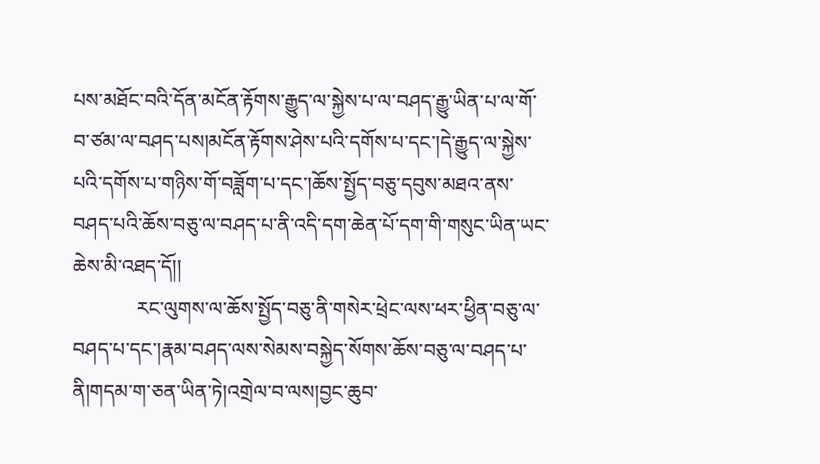པས་མཐོང་བའི་དོན་མངོན་རྟོགས་རྒྱུད་ལ་སྐྱེས་པ་ལ་བཤད་རྒྱུ་ཡིན་པ་ལ་གོ་བ་ཙམ་ལ་བཤད་པས།མངོན་རྟོགས་ཤེས་པའི་དགོས་པ་དང་།དེ་རྒྱུད་ལ་སྐྱེས་པའི་དགོས་པ་གཉིས་གོ་བཟློག་པ་དང་།ཆོས་སྤྱོད་བཅུ་དབུས་མཐའ་ནས་བཤད་པའི་ཆོས་བཅུ་ལ་བཤད་པ་ནི་འདི་དག་ཆེན་པོ་དག་གི་གསུང་ཡིན་ཡང་ཆེས་མི་འཐད་དོ།།
             རང་ལུགས་ལ་ཆོས་སྤྱོད་བཅུ་ནི་གསེར་ཕྲེང་ལས་ཕར་ཕྱིན་བཅུ་ལ་བཤད་པ་དང་།རྣམ་བཤད་ལས་སེམས་བསྐྱེད་སོགས་ཆོས་བཅུ་ལ་བཤད་པ་ནི།གདམ་ག་ཅན་ཡིན་ཏེ།འགྲེལ་བ་ལས།བྱང་ཆུབ་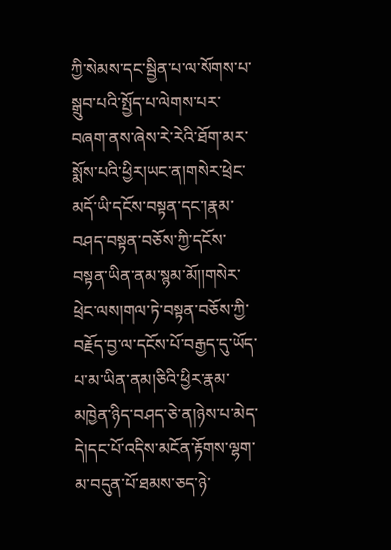ཀྱི་སེམས་དང་སྦྱིན་པ་ལ་སོགས་པ་སྒྲུབ་པའི་སྤྱོད་པ་ལེགས་པར་བཞག་ནས་ཞེས་རེ་རེའི་ཐོག་མར་སྨོས་པའི་ཕྱིར།ཡང་ན།གསེར་ཕྲེང་མདོ་ཡི་དངོས་བསྟན་དང་།རྣམ་བཤད་བསྟན་བཅོས་ཀྱི་དངོས་བསྟན་ཡིན་ནམ་སྙམ་མོ།།གསེར་ཕྲེང་ལས།གལ་ཏེ་བསྟན་བཅོས་ཀྱི་བརྗོད་བྱ་ལ་དངོས་པོ་བརྒྱད་དུ་ཡོད་པ་མ་ཡིན་ནམ།ཅིའི་ཕྱིར་རྣམ་མཁྱེན་ཉིད་བཤད་ཅེ་ན།ཉེས་པ་མེད་དེ།དང་པོ་འདིས་མངོན་རྟོགས་ལྷག་མ་བདུན་པོ་ཐམས་ཅད་ཉེ་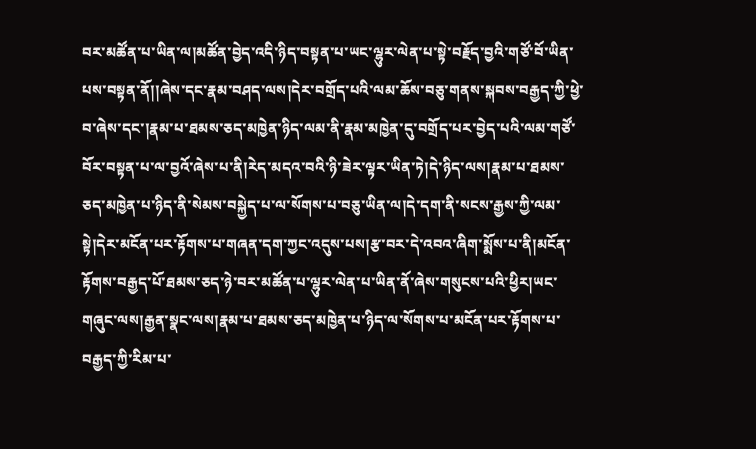བར་མཚོན་པ་ཡིན་ལ།མཚོན་བྱེད་འདི་ཉིད་བསྟན་པ་ཡང་ལྷུར་ལེན་པ་སྟེ་བརྗོད་བྱའི་གཙོ་བོ་ཡིན་པས་བསྟན་ནོ།།ཞེས་དང་རྣམ་བཤད་ལས།དེར་བགྲོད་པའི་ལམ་ཆོས་བཅུ་གནས་སྐབས་བརྒྱད་ཀྱི་ཕྱེ་བ་ཞེས་དང་།རྣམ་པ་ཐམས་ཅད་མཁྱེན་ཉིད་ལམ་ནི་རྣམ་མཁྱེན་དུ་བགྲོད་པར་བྱེད་པའི་ལམ་གཙོ་བོར་བསྟན་པ་ལ་བྱའོ་ཞེས་པ་ནི།རེད་མདའ་བའི་ཉི་ཟེར་ལྟར་ཡིན་ཏེ།དེ་ཉིད་ལས།རྣམ་པ་ཐམས་ཅད་མཁྱེན་པ་ཉིད་ནི་སེམས་བསྐྱེད་པ་ལ་སོགས་པ་བཅུ་ཡིན་ལ།དེ་དག་ནི་སངས་རྒྱས་ཀྱི་ལམ་སྟེ།དེར་མངོན་པར་རྟོགས་པ་གཞན་དག་ཀྱང་འདུས་པས།རྩ་བར་དེ་འབའ་ཞིག་སྨོས་པ་ནི།མངོན་རྟོགས་བརྒྱད་པོ་ཐམས་ཅད་ཉེ་བར་མཚོན་པ་ལྷུར་ལེན་པ་ཡིན་ནོ་ཞེས་གསུངས་པའི་ཕྱིར།ཡང་གཞུང་ལས།རྒྱན་སྣང་ལས།རྣམ་པ་ཐམས་ཅད་མཁྱེན་པ་ཉིད་ལ་སོགས་པ་མངོན་པར་རྟོགས་པ་བརྒྱད་ཀྱི་རིམ་པ་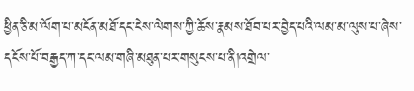ཕྱིན་ཅི་མ་ལོག་པ་མངོན་མཐོ་དང་ངེས་ལེགས་ཀྱི་ཆོས་རྣམས་ཐོབ་པར་བྱེད་པའི་ལམ་མ་ལུས་པ་ཞེས་དངོས་པོ་བརྒྱད་ཀ་དང་ལམ་གཞི་མཐུན་པར་གསུངས་པ་ནི།འགྲེལ་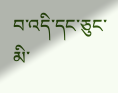བ་འདི་དང་ཅུང་མི་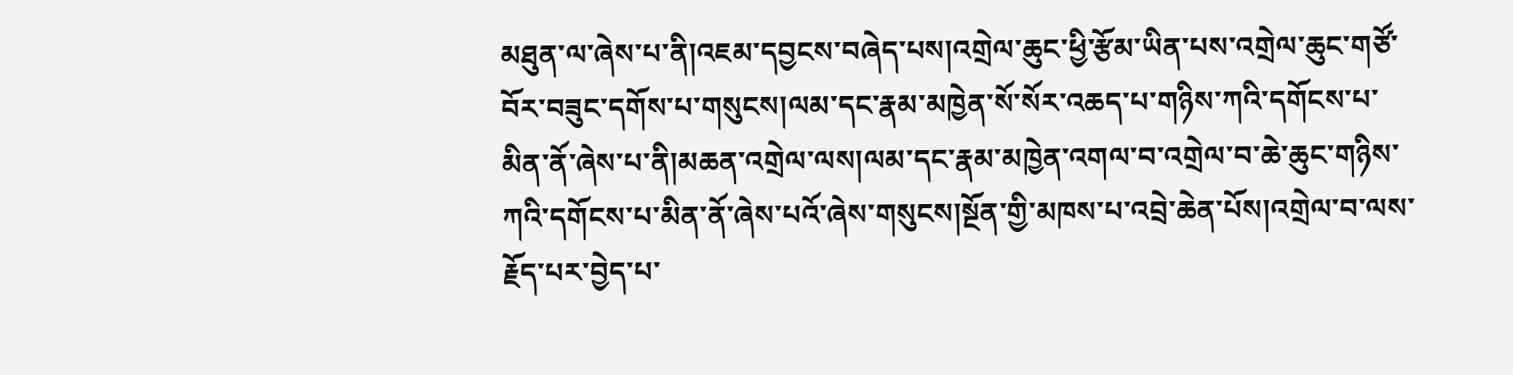མཐུན་ལ་ཞེས་པ་ནི།འཇམ་དབྱངས་བཞེད་པས།འགྲེལ་ཆུང་ཕྱི་རྩོམ་ཡིན་པས་འགྲེལ་ཆུང་གཙོ་བོར་བཟུང་དགོས་པ་གསུངས།ལམ་དང་རྣམ་མཁྱེན་སོ་སོར་འཆད་པ་གཉིས་ཀའི་དགོངས་པ་མིན་ནོ་ཞེས་པ་ནི།མཆན་འགྲེལ་ལས།ལམ་དང་རྣམ་མཁྱེན་འགལ་བ་འགྲེལ་བ་ཆེ་ཆུང་གཉིས་ཀའི་དགོངས་པ་མིན་ནོ་ཞེས་པའོ་ཞེས་གསུངས།སྔོན་གྱི་མཁས་པ་འབྲེ་ཆེན་པོས།འགྲེལ་བ་ལས་རྗོད་པར་བྱེད་པ་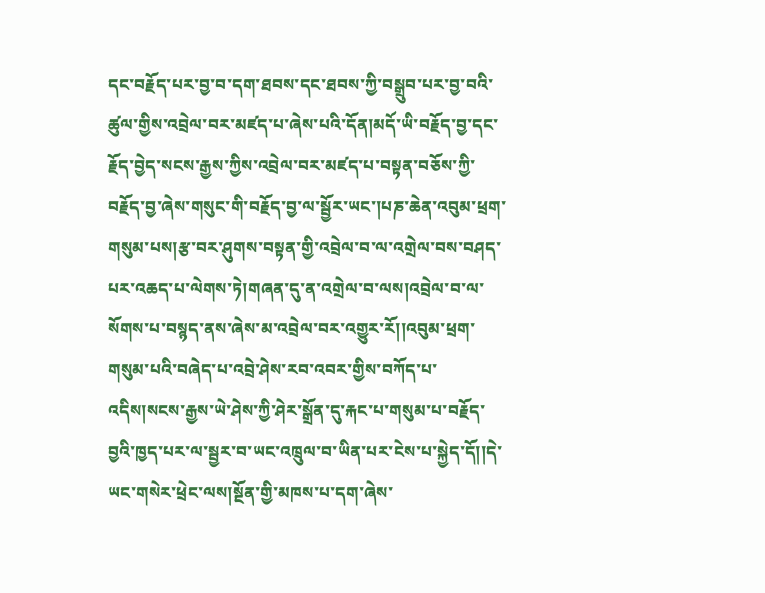དང་བརྗོད་པར་བྱ་བ་དག་ཐབས་དང་ཐབས་ཀྱི་བསྒྲུབ་པར་བྱ་བའི་ཚུལ་གྱིས་འབྲེལ་བར་མཛད་པ་ཞེས་པའི་དོན།མདོ་ཡི་བརྗོད་བྱ་དང་རྗོད་བྱེད་སངས་རྒྱས་ཀྱིས་འབྲེལ་བར་མཛད་པ་བསྟན་བཅོས་ཀྱི་བརྗོད་བྱ་ཞེས་གསུང་གི་བརྗོད་བྱ་ལ་སྦྱོར་ཡང་།པཎ་ཆེན་འབུམ་ཕྲག་གསུམ་པས།རྩ་བར་ཤུགས་བསྟན་གྱི་འབྲེལ་བ་ལ་འགྲེལ་བས་བཤད་པར་འཆད་པ་ལེགས་ཏེ།གཞན་དུ་ན་འགྲེལ་བ་ལས།འབྲེལ་བ་ལ་སོགས་པ་བསྙད་ནས་ཞེས་མ་འབྲེལ་བར་འགྱུར་རོ།།འབུམ་ཕྲག་གསུམ་པའི་བཞེད་པ་འབྲེ་ཤེས་རབ་འབར་གྱིས་བཀོད་པ་འདིས།སངས་རྒྱས་ཡེ་ཤེས་ཀྱི་ཤེར་སྒྲོན་དུ་རྐང་པ་གསུམ་པ་བརྗོད་བྱའི་ཁྱད་པར་ལ་སྦྱར་བ་ཡང་འཁྲུལ་བ་ཡིན་པར་ངེས་པ་སྐྱེད་དོ།།དེ་ཡང་གསེར་ཕྲེང་ལས།སྔོན་གྱི་མཁས་པ་དག་ཞེས་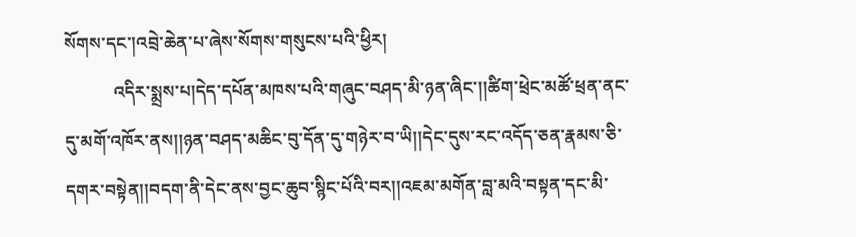སོགས་དང་།འབྲེ་ཆེན་པ་ཞེས་སོགས་གསུངས་པའི་ཕྱིར།
           འདིར་སྨྲས་པ།དེད་དཔོན་མཁས་པའི་གཞུང་བཤད་མི་ཉན་ཞིང་།།ཚིག་ཕྲེང་མཚོ་ཕྲན་ནང་དུ་མགོ་འཁོར་ནས།།ཉན་བཤད་མཆིང་བུ་དོན་དུ་གཉེར་བ་ཡི།།དེང་དུས་རང་འདོད་ཅན་རྣམས་ཅི་དགར་བསྟེན།།བདག་ནི་དེང་ནས་བྱང་ཆུབ་སྙིང་པོའི་བར།།འཇམ་མགོན་བླ་མའི་བསྟན་དང་མི་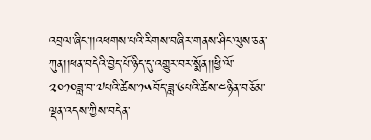འབྲལ་ཞིང་།།འཕགས་པའི་རིགས་བཞིར་གནས་ཤིང་ལུས་ཅན་ཀུན།།ཕན་བདེའི་བྱེད་པོ་ཉིད་དུ་འགྱུར་བར་སྨོན།།ཕྱི་ལོ་༢༠༡༠ཟླ་བ་༧པའི་ཚེས་༡༥བོད་ཟླ་༦པའི་ཚེས་༤ཉིན་བཅོམ་ལྡན་འདས་ཀྱིས་བདེན་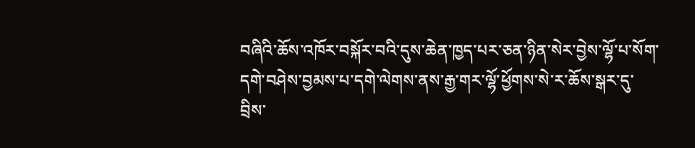བཞིའི་ཆོས་འཁོར་བསྐོར་བའི་དུས་ཆེན་ཁྱད་པར་ཅན་ཉིན་སེར་བྱེས་ལྷོ་པ་སོག་དགེ་བཤེས་བྱམས་པ་དགེ་ལེགས་ནས་རྒྱ་གར་ལྷོ་ཕྱོགས་སེ་ར་ཆོས་སྒར་དུ་བྲིས་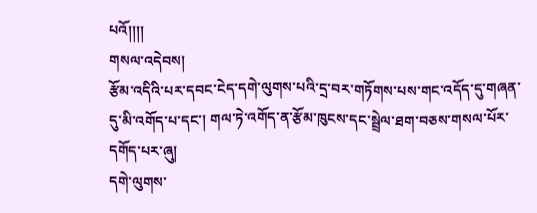པའོ།།།།
གསལ་འདེབས།
རྩོམ་འདིའི་པར་དབང་ངེད་དགེ་ལུགས་པའི་དྲ་བར་གཏོགས་པས་གང་འདོད་དུ་གཞན་དུ་མི་འགོད་པ་དང་། གལ་ཏེ་འགོད་ན་རྩོམ་ཁུངས་དང་སྦྲེལ་ཐག་བཅས་གསལ་པོར་དགོད་པར་ཞུ།
དགེ་ལུགས་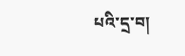པའི་དྲ་བ།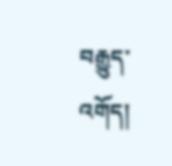བརྒྱུད་འགོད།